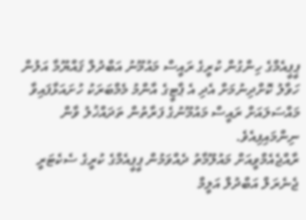ޕީޕީއެމްގެ ހިންގުން ކުރީގެ ރައީސް މައުމޫނު އަބްދުލް ޤައްޔޫމާ އަލުން ހަވާލު ކޮށްދިނުމަށް އެދި އެ ޕާޓީގެ އާންމު މެމްބަރަކު ހުށައަޅާފައިވާ މައްސަލައަށް ރައީސް މައުމޫނުގެ ފަރާތުން ތަދައްޚުލު ވާން ނިންމައިފިއެވެ.
ރާއްޖެއެމްވީއަށް މައުލޫމާތު ދެއްވަމުން ޕީޕީއެމްގެ ކުރީގެ ސެކެޓަރީ ޖެނެރަލް އަބްދުލް އަލީމް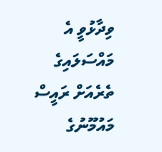ވިދާޅުވީ އެ މައްސަލައިގެ ތެރެއަށް ރައީސް މައުމޫނުގެ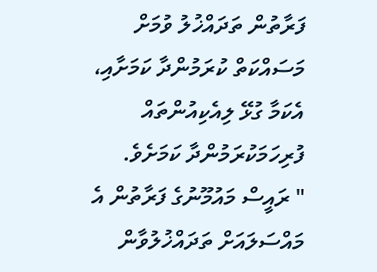ފަރާތުން ތަދައްޚުލު ވުމަށް މަސައްކަތް ކުރަމުންދާ ކަމަށާއި، އެކަމާ ގުޅޭ ލިއެކިއުންތައް ފުރިހަމަކުރަމުންދާ ކަމަށެވެ.
" ރައީސް މައުމޫނުގެ ފަރާތުން އެ މައްސަލައަށް ތަދައްޚުލުވާން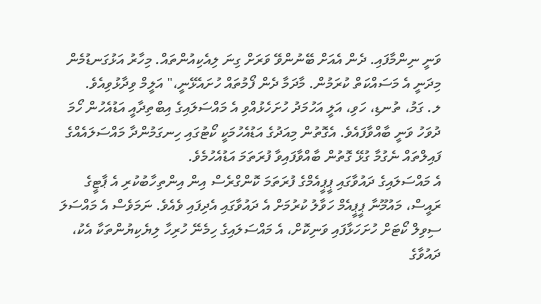ވަނީ ނިންމާފައި. ދެން އެއަށް ބޭނުންވޭ ވަރަށް ގިނަ ލިއެކިއުންތައް. މިހާރު އަޅުގަނޑުމެން މިދަނީ އެ މަސައްކަތް ކުރަމުން. މާދަމާ ދެން ފޯމުތައް ހުށައެޅޭނީ،" އަލީމް ވިދާޅުވިއެވެ.
ލ. ގަމު، ތުނޑި، ހަވި، އަލީ އަހުމަދު ހުށަހެޅުއްވި އެ މައްސަލައިގެ އިބްތިދާއީ އަޑުއެހުން ހޯމަ ދުވަހު ވަނީ ބާއްވާފައެވެ. އެގޮތުން މިއަދުގެ އަޑުއެހުމަކީ ކޯޓުގައި ހިނގަމުންދާ މައްސަލައެއްގެ ފައިލްތައް ނެގުމާ ގުޅޭ ގޮތުން ބާއްވާފައިވާ ފުރަތަމަ އަޑުއެހުމެވެ.
އެ މައްސަލައިގެ ދައުވާގައި ޕީޕީއެމްގެ ފުރަތަމަ ކޮންގްރެސް އިން އިންތިހާބުކުރި އެ ޕާޓީގެ ރައީސް، މައުމޫނާ ޕީޕީއެމް ހަވާލު ކުރުމަށް އެ ދައުވާގައި އެދިފައި ވެއެވެ. ނަމަވެސް އެ މައްސަލަ ސިވިލް ކޯޓަށް ހުށަހަޅާފައި ވަނިކޮށް، އެ މައްސަލައިގެ ހިމެނޭ ހުރިހާ ލިޔެކިޔުންތަކާ އެކު، ދައުވާގެ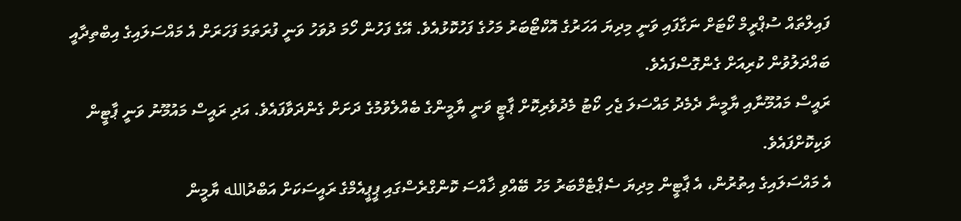ފައިލްތައް ސުޕްރީމް ކޯޓަށް ނަގާފައި ވަނީ މިދިޔަ އަހަރުގެ އޮކްޓޯބަރު މަހުގެ ފަހުކޮޅުއެވެ. އޭގެ ފަހުން ހޯމަ ދުވަހު ވަނީ ފުރަތަމަ ފަހަރަށް އެ މައްސަލައިގެ އިބްތިދާއީ ބައްދަލުވުން ކުރިއަށް ގެންގޮސްފައެވެ.
ރައީސް މައުމޫނާއި ޔާމީނާ ދެމެދު މައްސަލަ ޖެހި ކޯޓު މެދުވެރިކޮށް ޕާޓީ ވަނީ ޔާމީންގެ ބެއްލެވުމުގެ ދަށަށް ގެންދަވާފައެވެ. އަދި ރައީސް މައުމޫނު ވަނީ ޕާޓީން ވަކިކޮށްފައެވެ.
އެ މައްސަލައިގެ އިތުރުން، އެ ޕާޓީން މިދިޔަ ސެޕްޓެމްބަރު މަހު ބޭއްވި ޚާއްސަ ކޮންގްރެސްގައި ޕީޕީއެމްގެ ރައީސަކަށް އަބްދުالله ޔާމީން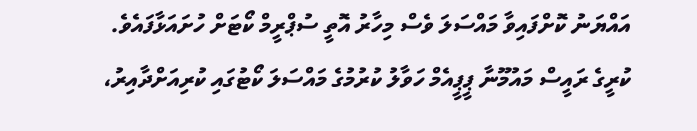އައްޔަނު ކޮށްފައިވާ މައްސަލަ ވެސް މިހާރު އޮތީ ސުޕްރީމް ކޯޓަށް ހުށައަޅާފައެވެ.
ކުރީގެ ރައީސް މައުމޫނާ ޕީޕީއެމް ހަވާލު ކުރުމުގެ މައްސަލަ ކޯޓުގައި ކުރިއަށްދާއިރު،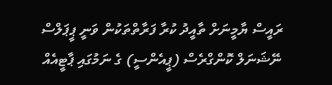ރައީސް ޔާމީނަށް ތާއީދު ކުރާ ފަރާތްތަކުން ވަނީ ޕީޕަލްސް ނޭޝަނަލް ކޮންގްރެސް (ޕީއެންސީ) ގެ ނަމުގައި ޕާޓީއެއް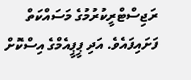ރަޖިސްޓްރީކުރުމުގެ މަސައްކަތް ފަށައިފައެވެ. އަދި ޕީޕީއެމްގެ އިސްކޮށް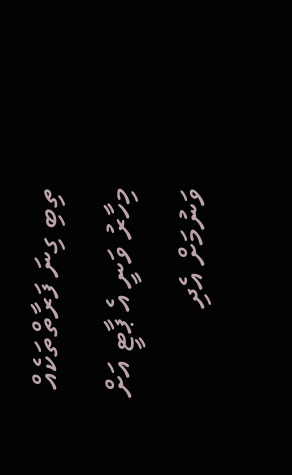ތިބި ގިނަ ފަރާތްތަކެއް މިހާރު ވަނީ އެ ޕާޓީ އަށް ވަނުމަށް އެދި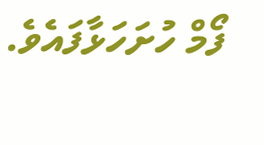ފޯމް ހުށަހަޅާފައެވެ.